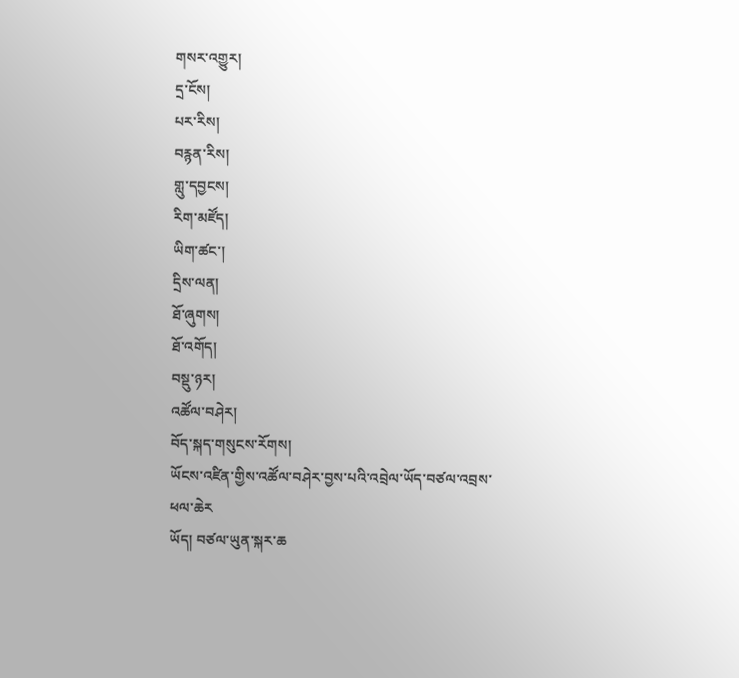གསར་འགྱུར།
དྲ་ངོས།
པར་རིས།
བརྙན་རིས།
གླུ་དབྱངས།
རིག་མཛོད།
ཡིག་ཚང་།
དྲིས་ལན།
ཐོ་ཞུགས།
ཐོ་འགོད།
བསྡུ་ཉར།
འཚོལ་བཤེར།
བོད་སྐད་གསུངས་རོགས།
ཡོངས་འཛིན་གྱིས་འཚོལ་བཤེར་བྱས་པའི་འབྲེལ་ཡོད་བཙལ་འབྲས་ཕལ་ཆེར
ཡོད། བཙལ་ཡུན་སྐར་ཆ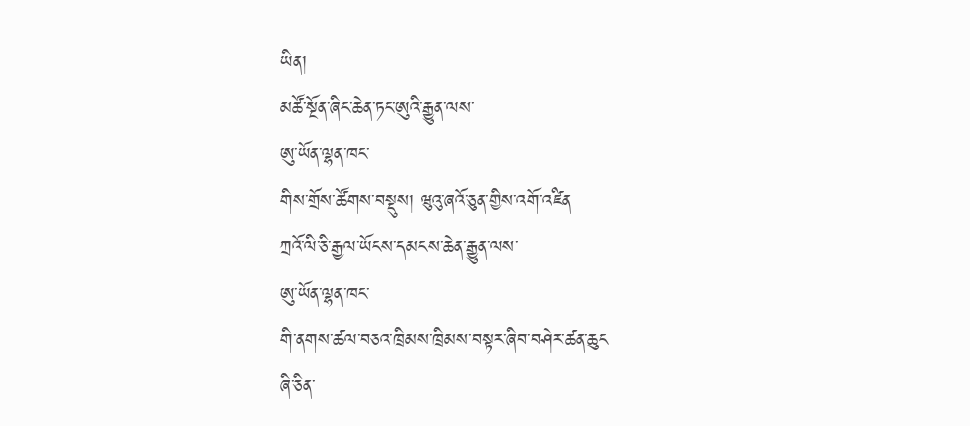ཡིན།
མཚོ་སྔོན་ཞིང་ཆེན་ཏང་ཨུའི་རྒྱུན་ལས་
ཨུ་ཡོན་ལྷན་ཁང་
གིས་གྲོས་ཚོགས་བསྡུས། ཝུའུ་ཞའོ་ཅུན་གྱིས་འགོ་འཛིན
ཀྲའོ་ལི་ཅི་རྒྱལ་ཡོངས་དམངས་ཆེན་རྒྱུན་ལས་
ཨུ་ཡོན་ལྷན་ཁང་
གི་ནགས་ཚལ་བཅའ་ཁྲིམས་ཁྲིམས་བསྟར་ཞིབ་བཤེར་ཚན་ཆུང
ཞི་ཅིན་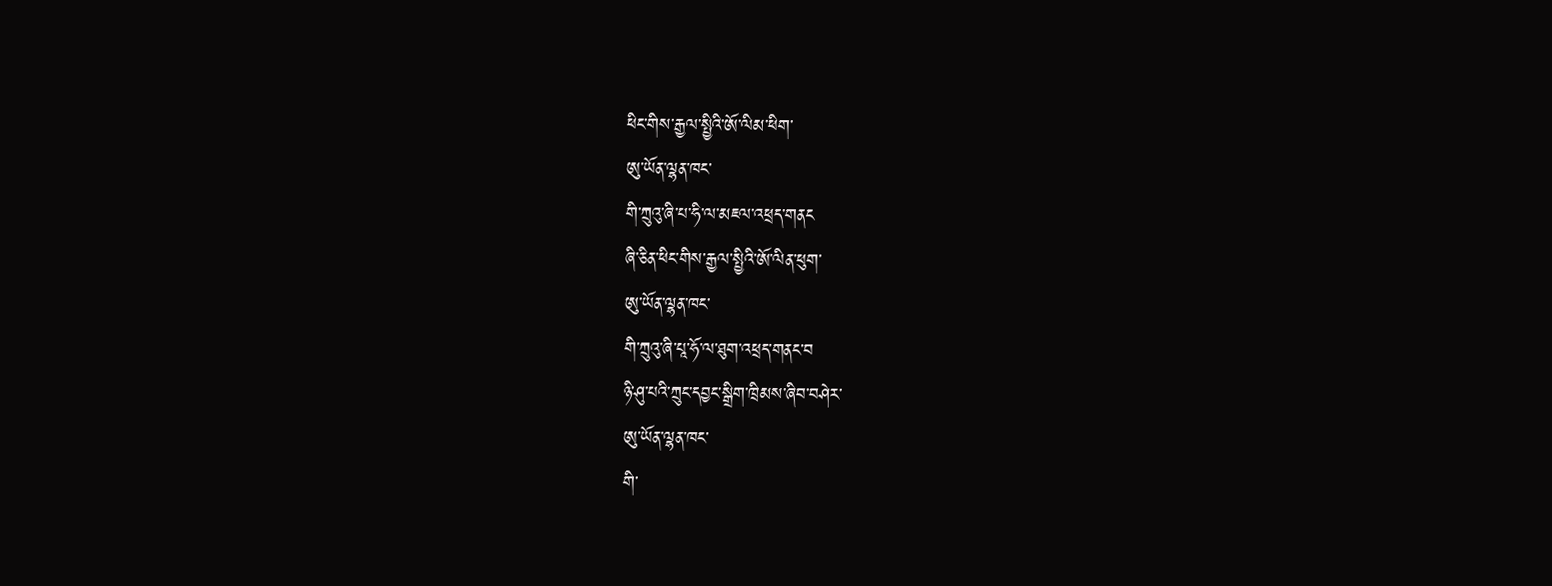ཕིང་གིས་རྒྱལ་སྤྱིའི་ཨོ་ལིམ་ཕིག་
ཨུ་ཡོན་ལྷན་ཁང་
གི་ཀྲུའུ་ཞི་པ་ཧི་ལ་མཇལ་འཕྲད་གནང
ཞི་ཅིན་ཕིང་གིས་རྒྱལ་སྤྱིའི་ཨོ་ལིན་ཕུག་
ཨུ་ཡོན་ལྷན་ཁང་
གི་ཀྲུའུ་ཞི་པཱ་ཧོ་ལ་ཐུག་འཕྲད་གནང་བ
ཉི་ཤུ་པའི་ཀྲུང་དབྱང་སྒྲིག་ཁྲིམས་ཞིབ་བཤེར་
ཨུ་ཡོན་ལྷན་ཁང་
གི་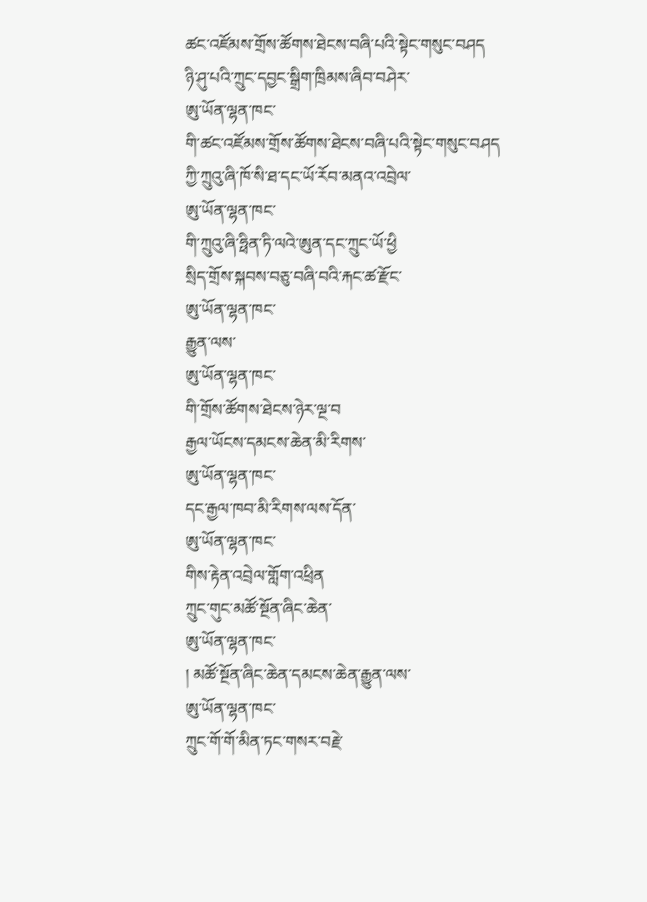ཚང་འཛོམས་གྲོས་ཚོགས་ཐེངས་བཞི་པའི་སྟེང་གསུང་བཤད
ཉི་ཤུ་པའི་ཀྲུང་དབྱང་སྒྲིག་ཁྲིམས་ཞིབ་བཤེར་
ཨུ་ཡོན་ལྷན་ཁང་
གི་ཚང་འཛོམས་གྲོས་ཚོགས་ཐེངས་བཞི་པའི་སྟེང་གསུང་བཤད
ཀྱི་ཀྲུའུ་ཞི་ཁོ་སི་ཐ་དང་ཡོ་རོབ་མནའ་འབྲེལ་
ཨུ་ཡོན་ལྷན་ཁང་
གི་ཀྲུའུ་ཞི་ཧྥིན་ཏི་ལའེ་ཨུན་དང་ཀྲུང་ཡོ་ཕྱི
སྲིད་གྲོས་སྐབས་བཅུ་བཞི་བའི་རྐང་ཚ་རྫོང་
ཨུ་ཡོན་ལྷན་ཁང་
རྒྱུན་ལས་
ཨུ་ཡོན་ལྷན་ཁང་
གི་གྲོས་ཚོགས་ཐེངས་ཉེར་ལྔ་བ
རྒྱལ་ཡོངས་དམངས་ཆེན་མི་རིགས་
ཨུ་ཡོན་ལྷན་ཁང་
དང་རྒྱལ་ཁབ་མི་རིགས་ལས་དོན་
ཨུ་ཡོན་ལྷན་ཁང་
གིས་རྟེན་འབྲེལ་གློག་འཕྲིན
ཀྲུང་གུང་མཚོ་སྔོན་ཞིང་ཆེན་
ཨུ་ཡོན་ལྷན་ཁང་
། མཚོ་སྔོན་ཞིང་ཆེན་དམངས་ཆེན་རྒྱུན་ལས་
ཨུ་ཡོན་ལྷན་ཁང་
ཀྲུང་གོ་གོ་མིན་ཏང་གསར་བརྗེ་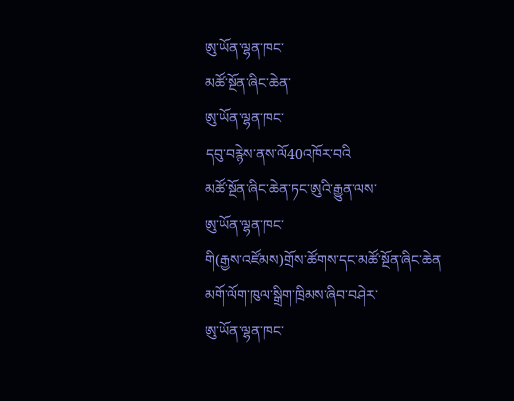ཨུ་ཡོན་ལྷན་ཁང་
མཚོ་སྔོན་ཞིང་ཆེན་
ཨུ་ཡོན་ལྷན་ཁང་
དབུ་བརྙེས་ནས་ལོ40འཁོར་བའི
མཚོ་སྔོན་ཞིང་ཆེན་ཏང་ཨུའི་རྒྱུན་ལས་
ཨུ་ཡོན་ལྷན་ཁང་
གི(རྒྱས་འཛོམས)གྲོས་ཚོགས་དང་མཚོ་སྔོན་ཞིང་ཆེན
མགོ་ལོག་ཁུལ་སྒྲིག་ཁྲིམས་ཞིབ་བཤེར་
ཨུ་ཡོན་ལྷན་ཁང་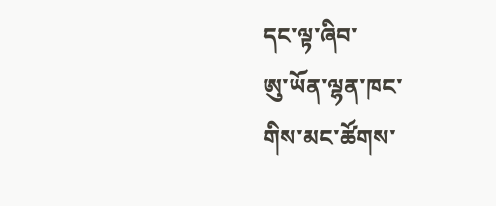དང་ལྟ་ཞིབ་
ཨུ་ཡོན་ལྷན་ཁང་
གིས་མང་ཚོགས་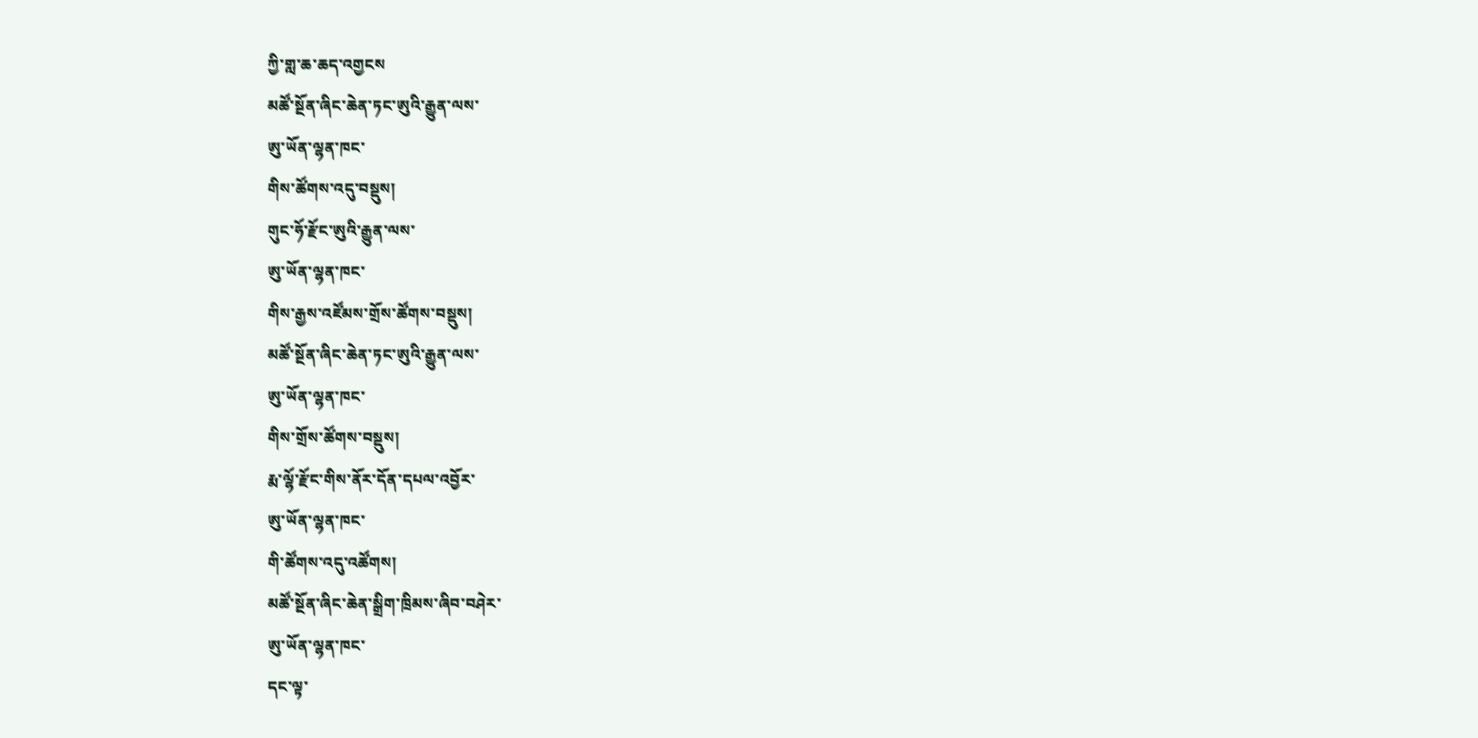ཀྱི་གླ་ཆ་ཆད་འགྱངས
མཚོ་སྔོན་ཞིང་ཆེན་ཏང་ཨུའི་རྒྱུན་ལས་
ཨུ་ཡོན་ལྷན་ཁང་
གིས་ཚོགས་འདུ་བསྡུས།
གུང་ཧོ་རྫོང་ཨུའི་རྒྱུན་ལས་
ཨུ་ཡོན་ལྷན་ཁང་
གིས་རྒྱས་འཛོམས་གྲོས་ཚོགས་བསྡུས།
མཚོ་སྔོན་ཞིང་ཆེན་ཏང་ཨུའི་རྒྱུན་ལས་
ཨུ་ཡོན་ལྷན་ཁང་
གིས་གྲོས་ཚོགས་བསྡུས།
རྨ་ལྷོ་རྫོང་གིས་ནོར་དོན་དཔལ་འབྱོར་
ཨུ་ཡོན་ལྷན་ཁང་
གི་ཚོགས་འདུ་འཚོགས།
མཚོ་སྔོན་ཞིང་ཆེན་སྒྲིག་ཁྲིམས་ཞིབ་བཤེར་
ཨུ་ཡོན་ལྷན་ཁང་
དང་ལྟ་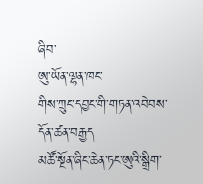ཞིབ་
ཨུ་ཡོན་ལྷན་ཁང་
གིས་ཀྲུང་དབྱང་གི་གཏན་འབེབས་དོན་ཚན་བརྒྱད
མཚོ་སྔོན་ཞིང་ཆེན་ཏང་ཨུའི་སྒྲིག་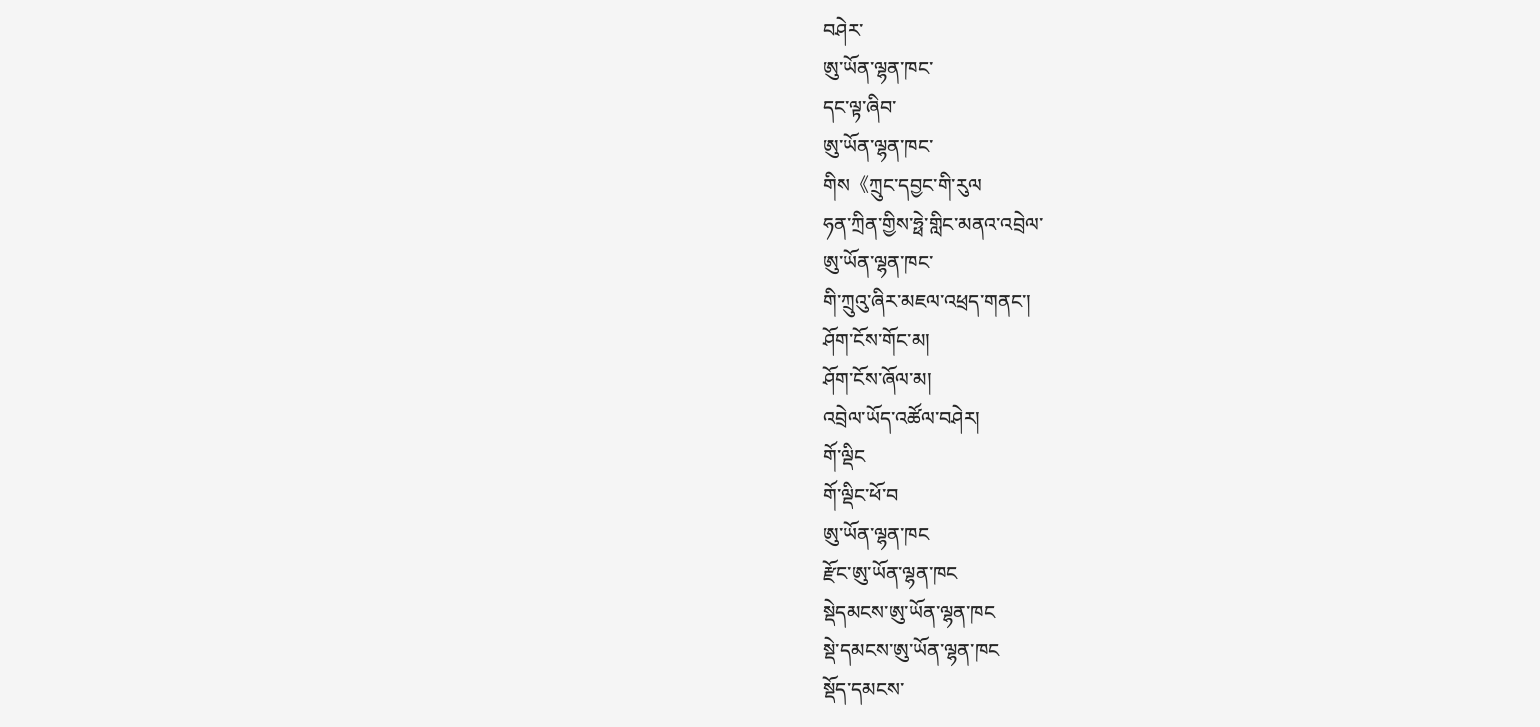བཤེར་
ཨུ་ཡོན་ལྷན་ཁང་
དང་ལྟ་ཞིབ་
ཨུ་ཡོན་ལྷན་ཁང་
གིས《ཀྲུང་དབྱང་གི་རུལ
ཧན་ཀྲིན་གྱིས་ཧྥེ་གླིང་མནའ་འབྲེལ་
ཨུ་ཡོན་ལྷན་ཁང་
གི་ཀྲུའུ་ཞིར་མཇལ་འཕྲད་གནང་།
ཤོག་ངོས་གོང་མ།
ཤོག་ངོས་ཞོལ་མ།
འབྲེལ་ཡོད་འཚོལ་བཤེར།
གོ་ལྡིང
གོ་ལྡིང་ཕོ་བ
ཨུ་ཡོན་ལྷན་ཁང
རྫོང་ཨུ་ཡོན་ལྷན་ཁང
སྡེདམངས་ཨུ་ཡོན་ལྷན་ཁང
སྡེ་དམངས་ཨུ་ཡོན་ལྷན་ཁང
སྡོད་དམངས་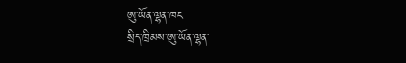ཨུ་ཡོན་ལྷན་ཁང
སྲིད་ཁྲིམས་ཨུ་ཡོན་ལྷན་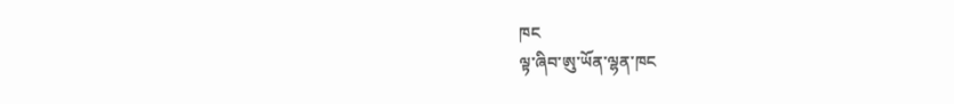ཁང
ལྟ་ཞིབ་ཨུ་ཡོན་ལྷན་ཁང